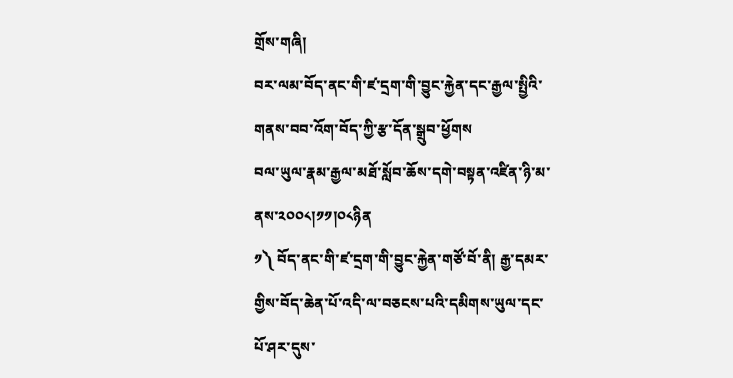གྲོས་གཞི།
བར་ལམ་བོད་ནང་གི་ཛ་དྲག་གི་བྱུང་རྐྱེན་དང་རྒྱལ་སྤྱིའི་གནས་བབ་འོག་བོད་ཀྱི་རྩ་དོན་སྒྲུབ་ཕྱོགས
བལ་ཡུལ་རྣམ་རྒྱལ་མཐོ་སློབ་ཆོས་དགེ་བསྟན་འཛིན་ཉི་མ་ནས་༢༠༠༨།༡༡།༠༨ཉིན
༡༽ བོད་ནང་གི་ཛ་དྲག་གི་བྱུང་རྐྱེན་གཙོ་བོ་ནི། རྒྱ་དམར་གྱིས་བོད་ཆེན་པོ་འདི་ལ་བཅངས་པའི་དམིགས་ཡུལ་དང་པོ་ཤར་དུས་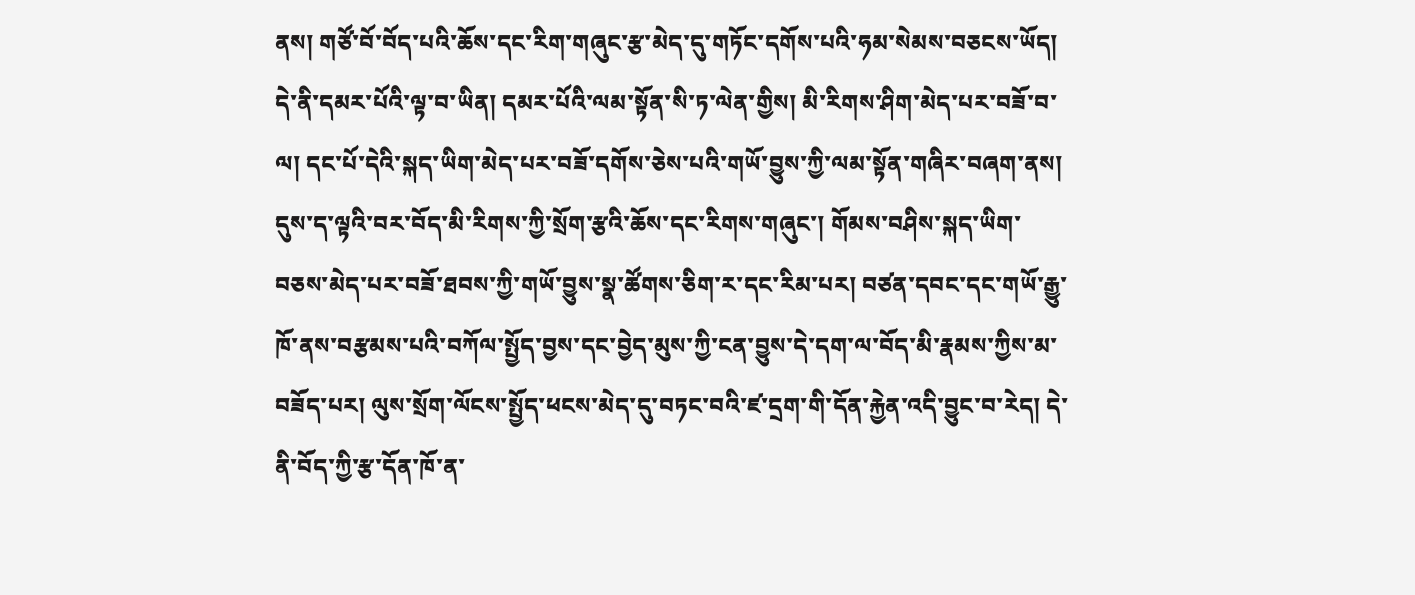ནས། གཙོ་བོ་བོད་པའི་ཆོས་དང་རིག་གཞུང་རྩ་མེད་དུ་གཏོང་དགོས་པའི་ཧམ་སེམས་བཅངས་ཡོད། དེ་ནི་དམར་པོའི་ལྟ་བ་ཡིན། དམར་པོའི་ལམ་སྟོན་སི་ཏ་ལེན་གྱིས། མི་རིགས་ཤིག་མེད་པར་བཟོ་བ་ལ། དང་པོ་དེའི་སྐད་ཡིག་མེད་པར་བཟོ་དགོས་ཅེས་པའི་གཡོ་བྱུས་ཀྱི་ལམ་སྟོན་གཞིར་བཞག་ནས། དུས་ད་ལྟའི་བར་བོད་མི་རིགས་ཀྱི་སྲོག་རྩའི་ཆོས་དང་རིགས་གཞུང་། གོམས་བཤིས་སྐད་ཡིག་བཅས་མེད་པར་བཟོ་ཐབས་ཀྱི་གཡོ་བྱུས་སྣ་ཚོགས་ཅིག་ར་དང་རིམ་པར། བཙན་དབང་དང་གཡོ་རྒྱུ་ཁོ་ནས་བརྩམས་པའི་བཀོལ་སྤྱོད་བྱས་དང་བྱེད་མུས་ཀྱི་ངན་བྱུས་དེ་དག་ལ་བོད་མི་རྣམས་ཀྱིས་མ་བཟོད་པར། ལུས་སྲོག་ལོངས་སྤྱོད་ཕངས་མེད་དུ་བཏང་བའི་ཛ་དྲག་གི་དོན་རྐྱེན་འདི་བྱུང་བ་རེད། དེ་ནི་བོད་ཀྱི་རྩ་དོན་ཁོ་ན་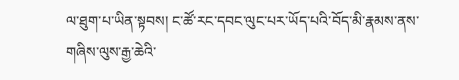ལ་ཐུག་པ་ཡིན་སྟབས། ང་ཚོ་རང་དབང་ལུང་པར་ཡོད་པའི་བོད་མི་རྣམས་ནས་གཞིས་ལུས་རྒྱ་ཆེའི་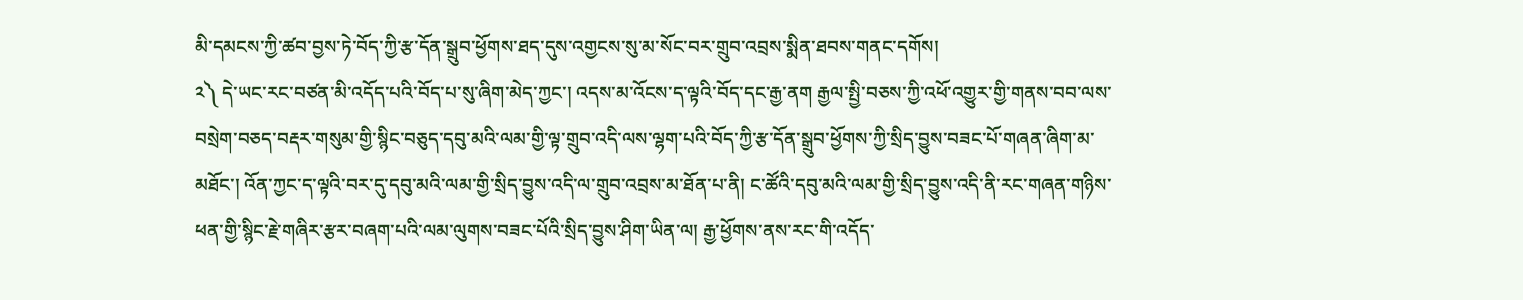མི་དམངས་ཀྱི་ཚབ་བྱས་ཏེ་བོད་ཀྱི་རྩ་དོན་སྒྲུབ་ཕྱོགས་ཐད་དུས་འགྱངས་སུ་མ་སོང་བར་གྲུབ་འབྲས་སྨིན་ཐབས་གནང་དགོས།
༢༽ དེ་ཡང་རང་བཙན་མི་འདོད་པའི་བོད་པ་སུ་ཞིག་མེད་ཀྱང་། འདས་མ་འོངས་ད་ལྟའི་བོད་དང་རྒྱ་ནག རྒྱལ་སྤྱི་བཅས་ཀྱི་འཕོ་འགྱུར་གྱི་གནས་བབ་ལས་བསྲེག་བཅད་བརྡར་གསུམ་གྱི་སྙིང་བཅུད་དབུ་མའི་ལམ་གྱི་ལྟ་གྲུབ་འདི་ལས་ལྷག་པའི་བོད་ཀྱི་རྩ་དོན་སྒྲུབ་ཕྱོགས་ཀྱི་སྲིད་བྱུས་བཟང་པོ་གཞན་ཞིག་མ་མཐོང་། འོན་ཀྱང་ད་ལྟའི་བར་དུ་དབུ་མའི་ལམ་གྱི་སྲིད་བྱུས་འདི་ལ་གྲུབ་འབྲས་མ་ཐོན་པ་ནི། ང་ཚོའི་དབུ་མའི་ལམ་གྱི་སྲིད་བྱུས་འདི་ནི་རང་གཞན་གཉིས་ཕན་གྱི་སྙིང་རྗེ་གཞིར་རྩར་བཞག་པའི་ལམ་ལུགས་བཟང་པོའི་སྲིད་བྱུས་ཤིག་ཡིན་ལ། རྒྱ་ཕྱོགས་ནས་རང་གི་འདོད་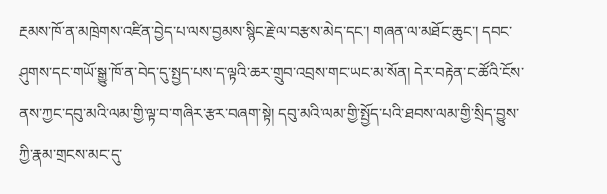རྔམས་ཁོ་ན་མཁྲེགས་འཛིན་བྱེད་པ་ལས་བྱམས་སྙིང་རྗེ་ལ་བརྩས་མེད་དང་། གཞན་ལ་མཐོང་ཆུང་། དབང་ཤུགས་དང་གཡོ་སྒྱུ་ཁོ་ན་བེད་དུ་སྤྱད་པས་ད་ལྟའི་ཆར་གྲུབ་འབྲས་གང་ཡང་མ་སོན། དེར་བརྟེན་ང་ཚོའི་ངོས་ནས་ཀྱང་དབུ་མའི་ལམ་གྱི་ལྟ་བ་གཞིར་རྩར་བཞག་སྟེ། དབུ་མའི་ལམ་གྱི་སྤྱོད་པའི་ཐབས་ལམ་གྱི་སྲིད་བྱུས་ཀྱི་རྣམ་གྲངས་མང་དུ་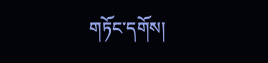གཏོང་དགོས།